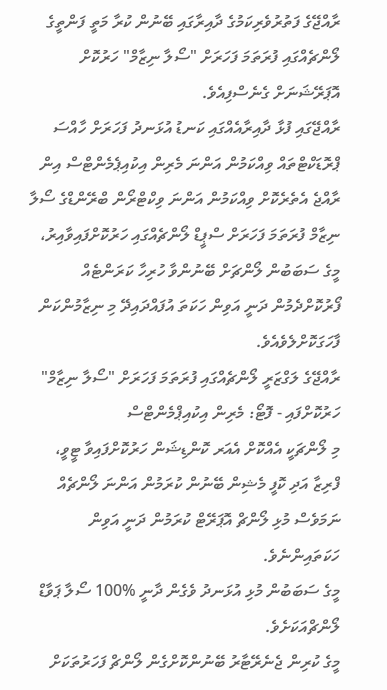ރާއްޖޭގެ ފަތުރުވެރިކަމުގެ ދާއިރާގައި ބޭނުން ކުރާ މަތީ ފަންތީގެ ލޯންޗެއްގައި ފުރަތަމަ ފަހަރަށް "ސޯލާ ނިޒާމް" ހަރުކޮށް އޮޕަރޭޝަނަށް ގެނެސްފިއެވެ.
ރާއްޖޭގައި ފުޅާ ދާއިރާއެއްގައި ކަނޑު އުޅަނދު ފަހަރަށް ހާއްސަ ޕްރޮޑަކްޓްތައް ވިއްކަމުން އަންނަ މެރިން އިކުއިޕެމެންޓްސް އިން ރާއްޖެ އެތެރެކޮށް ވިއްކަމުން އަންނަ ވިކްޓްރޯން ބްރޭންޑްގެ ސޯލާ ނިޒާމް ފުރަތަމަ ފަހަރަށް ސްޕީޑް ލޯންޗެއްގައި ހަރުކޮށްފައިވާއިރު، މީގެ ސަބަބުން ލޯންޗަށް ބޭނުންވާ ހުރިހާ ކަރަންޓެއް ފޯރުކޮށްދެމުން ދަނީ އަވިން ހަކަތަ އުފައްދައިދޭ މި ނިޒާމުންކަން ފާހަގަކޮށްލެވެއެވެ.
ރާއްޖޭގެ ލަގްޒަރީ ލޯންޗެއްގައި ފުރަތަމަ ފަހަރަށް "ސޯލާ ނިޒާމް" ހަރުކޮށްފައި - ފޮޓޯ: މެރިން އިކުއިޕްމެންޓްސް
މި ލޯންޗަކީ އެއްކޮށް އެއަރ ކޮންޑިޝަން ހަރުކޮށްފައިވާ ޓީވީ، ފްރިޒާ އަދި ކޮފީ މެޝިން ބޭނުން ކުރަމުން އަންނަ ލޯންޗެއް ނަމަވެސް މުޅި ލޯންޗް އޮޕަރޭޓް ކުރަމުން ދަނީ އަވިން ހަކަތައިންނެވެ.
މީގެ ސަބަބުން މުޅި އުޅަނދު ވެގެން ދާނީ %100 ސޯލާ ޕަވާޑް ލޯންޗްއަކަށެވެ.
މީގެ ކުރިން ޖެނެރޭޓާރު ބޭނުންކޮށްގެން ލޯންޗް ފަހަރުތަކަށް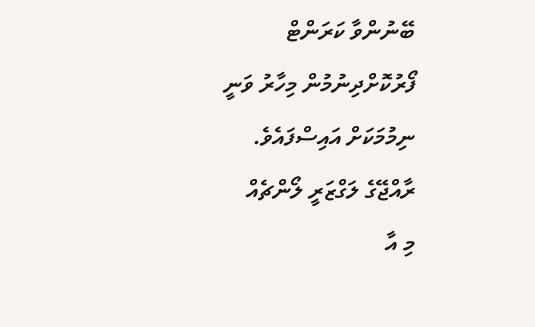ބޭނުންވާ ކަރަންޓް ފޯރުކޮށްދިނުމުން މިހާރު ވަނީ ނިމުމަކަށް އައިސްފައެވެ.
ރާއްޖޭގެ ލަގްޒަރީ ލޯންޗެއް
މި އާ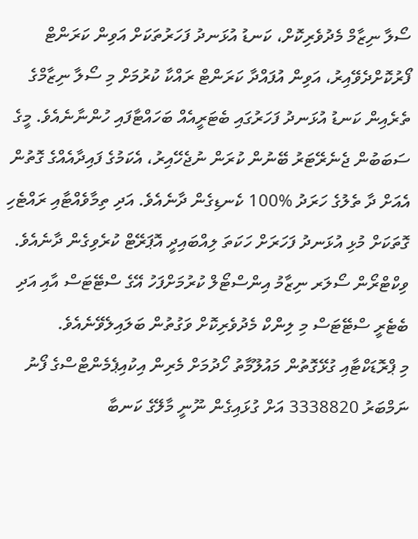ސޯލާ ނިޒާމް މެދުވެރިކޮށް، ކަނޑު އުޅަނދު ފަހަރުތަކަށް އަވިން ކަރަންޓް ފޯރުކޮށްދެވޭއިރު، އަވިން އުފައްދާ ކަރަންޓް ރައްކާ ކުރުމަށް މި ސޯލާ ނިޒާމްގެ ތެރެއިން ކަނޑު އުޅަނދު ފަހަރުގައި ބެޓަރީއެއް ބަހައްޓާފައި ހުންނާނެއެވެ. މީގެ ސަބަބުން ޖެނެރޭޓަރު ބޭނުން ކުރަން ނުޖެހޭއިރު، އެކަމުގެ ފައިދާއެއްގެ ގޮތުން އެއަށް ދާ ތެލުގެ ހަރަދު %100 ކެނޑިގެން ދާނެއެވެ. އަދި ތިމާވެއްޓާއި ރައްޓެހި ގޮތަކަށް މުޅި އުޅަނދު ފަހަރަށް ހަކަތަ ލިއްބައިދީ އޮޕަރޭޓް ކުރެވިގެން ދާނެއެވެ.
ވިކްޓްރޯން ސޯލަރ ނިޒާމު އިންސްޓޯލް ކުރުމަށްފަހު އޭގެ ސްޓޭޓަސް އާއި އަދި ބެޓެރީ ސްޓޭޓަސް މި ލިންކް މެދުވެރިކޮށް ވަގުތުން ބަލައިލެވޭނެއެވެ.
މި ޕްރޮޑަކްޓާއި ގުޅޭގޮތުން މައުލޫމާތު ހޯދުމަށް މެރިން އިކުއިޕެމެންޓްސްގެ ފޯނު ނަމްބަރު 3338820 އަށް ގުޅައިގެން ނޫނީ މާލޭގެ ކަނބާ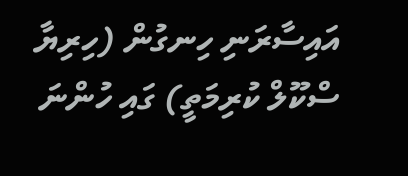އައިސާރަނި ހިނގުން (ހިރިޔާ ސްކޫލް ކުރިމަތީ) ގައި ހުންނަ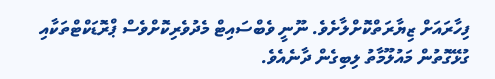ފިހާރައަށް ޒިޔާރަތްކޮށްލާށެވެ. ނޫނީ ވެބްސައިޓް މެދުވެރިކޮށްވެސް ޕްރޮޑަކްޓްތަކާއި ގުޅޭގޮތުން މައުލޫމާތު ލިބިގެން ދާނެއެވެ.